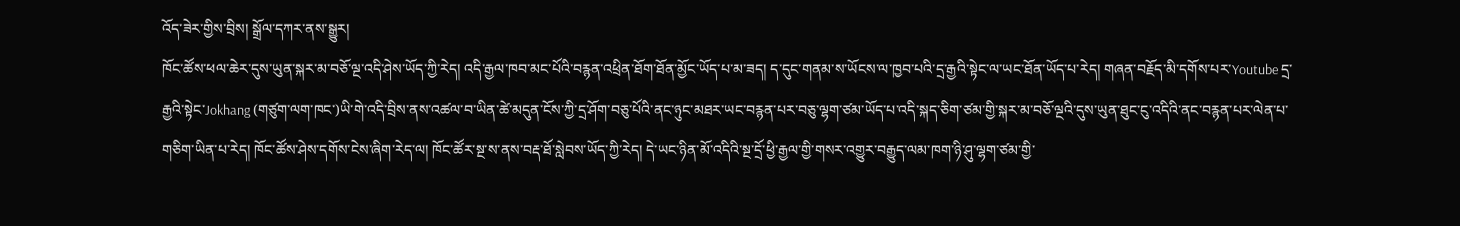འོད་ཟེར་གྱིས་བྲིས། སྒྲོལ་དཀར་ནས་སྒྱུར།
ཁོང་ཚོས་ཕལ་ཆེར་དུས་ཡུན་སྐར་མ་བཅོ་ལྔ་འདི་ཤེས་ཡོད་ཀྱི་རེད། འདི་རྒྱལ་ཁབ་མང་པོའི་བརྙན་འཕྲིན་ཐོག་ཐོན་མྱོང་ཡོད་པ་མ་ཟད། ད་དུང་གནམ་ས་ཡོངས་ལ་ཁྱབ་པའི་དྲ་རྒྱའི་སྟེང་ལ་ཡང་ཐོན་ཡོད་པ་རེད། གཞན་བརྗོད་མི་དགོས་པར་Youtube དྲ་རྒྱའི་སྟེང་Jokhang (གཙུག་ལག་ཁང་)ཡི་གེ་འདི་བྲིས་ནས་འཚལ་བ་ཡིན་ཚེ་མདུན་ངོས་ཀྱི་དྲ་ཤོག་བཅུ་པོའི་ནང་ཉུང་མཐར་ཡང་བརྙན་པར་བཅུ་ལྷག་ཙམ་ཡོད་པ་འདི་སྐད་ཅིག་ཙམ་གྱི་སྐར་མ་བཅོ་ལྔའི་དུས་ཡུན་ཐུང་ངུ་འདིའི་ནང་བརྙན་པར་ལེན་པ་གཅིག་ཡིན་པ་རེད། ཁོང་ཚོས་ཤེས་དགོས་ངེས་ཞིག་རེད་ལ། ཁོང་ཚོར་སྔ་ས་ནས་བརྡ་ཐོ་སླེབས་ཡོད་ཀྱི་རེད། དེ་ཡང་ཉིན་མོ་འདིའི་སྔ་དྲོ་ཕྱི་རྒྱལ་གྱི་གསར་འགྱུར་བརྒྱུད་ལམ་ཁག་ཉི་ཤུ་ལྷག་ཙམ་གྱི་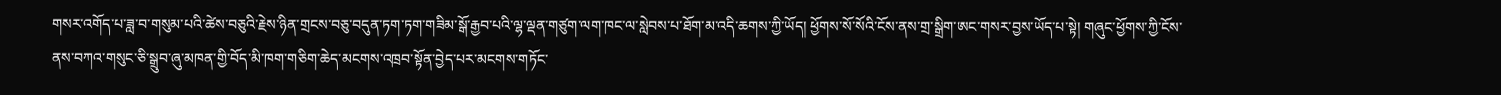གསར་འགོད་པ་ཟླ་བ་གསུམ་པའི་ཚེས་བཅུའི་རྗེས་ཉིན་གྲངས་བཅུ་བདུན་ཏག་ཏག་གཟིམ་སྒོ་རྒྱབ་པའི་ལྷ་ལྡན་གཙུག་ལག་ཁང་ལ་སླེབས་པ་ཐོག་མ་འདི་ཆགས་ཀྱི་ཡོད། ཕྱོགས་སོ་སོའི་ངོས་ནས་གྲ་སྒྲིག་ཨང་གསར་བྱས་ཡོད་པ་སྟེ། གཞུང་ཕྱོགས་ཀྱི་ངོས་ནས་བཀའ་གསུང་ཅི་སྒྲུབ་ཞུ་མཁན་གྱི་བོད་མི་ཁག་གཅིག་ཆེད་མངགས་འཁྲབ་སྟོན་བྱེད་པར་མངགས་གཏོང་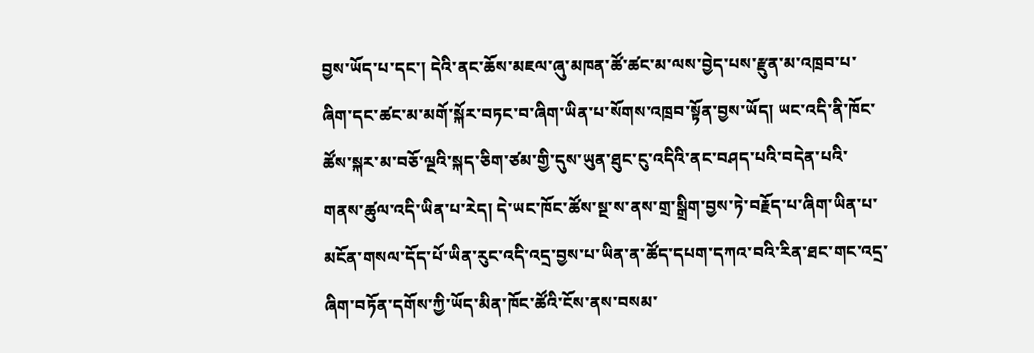བྱས་ཡོད་པ་དང་། དེའི་ནང་ཆོས་མཇལ་ཞུ་མཁན་ཚོ་ཚང་མ་ལས་བྱེད་པས་རྫུན་མ་འཁྲབ་པ་ཞིག་དང་ཚང་མ་མགོ་སྐོར་བཏང་བ་ཞིག་ཡིན་པ་སོགས་འཁྲབ་སྟོན་བྱས་ཡོད། ཡང་འདི་ནི་ཁོང་ཚོས་སྐར་མ་བཅོ་ལྔའི་སྐད་ཅིག་ཙམ་གྱི་དུས་ཡུན་ཐུང་ངུ་འདིའི་ནང་བཤད་པའི་བདེན་པའི་གནས་ཚུལ་འདི་ཡིན་པ་རེད། དེ་ཡང་ཁོང་ཚོས་སྔ་ས་ནས་གྲ་སྒྲིག་བྱས་ཏེ་བརྗོད་པ་ཞིག་ཡིན་པ་མངོན་གསལ་དོད་པོ་ཡིན་རུང་འདི་འདྲ་བྱས་པ་ཡིན་ན་ཚོད་དཔག་དཀའ་བའི་རིན་ཐང་གང་འདྲ་ཞིག་བཏོན་དགོས་ཀྱི་ཡོད་མིན་ཁོང་ཚོའི་ངོས་ནས་བསམ་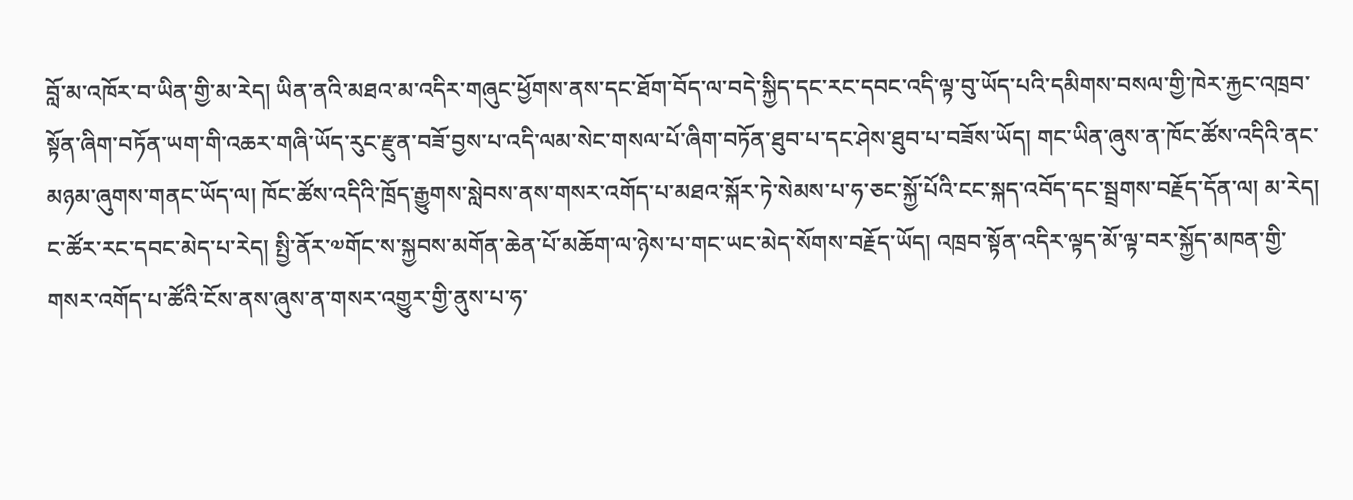བློ་མ་འཁོར་བ་ཡིན་གྱི་མ་རེད། ཡིན་ནའི་མཐའ་མ་འདིར་གཞུང་ཕྱོགས་ནས་དང་ཐོག་བོད་ལ་བདེ་སྐྱིད་དང་རང་དབང་འདི་ལྟ་བུ་ཡོད་པའི་དམིགས་བསལ་གྱི་ཁེར་རྐྱང་འཁྲབ་སྟོན་ཞིག་བཏོན་ཡག་གི་འཆར་གཞི་ཡོད་རུང་རྫུན་བཟོ་བྱས་པ་འདི་ལམ་སེང་གསལ་པོ་ཞིག་བཏོན་ཐུབ་པ་དང་ཤེས་ཐུབ་པ་བཟོས་ཡོད། གང་ཡིན་ཞུས་ན་ཁོང་ཚོས་འདིའི་ནང་མཉམ་ཞུགས་གནང་ཡོད་ལ། ཁོང་ཚོས་འདིའི་ཁྲོད་རྒྱུགས་སླེབས་ནས་གསར་འགོད་པ་མཐའ་སྐོར་ཏེ་སེམས་པ་ཧ་ཅང་སྐྱོ་པོའི་ངང་སྐད་འབོད་དང་སྦྲགས་བརྗོད་དོན་ལ། མ་རེད། ང་ཚོར་རང་དབང་མེད་པ་རེད། སྤྱི་ནོར་༧གོང་ས་སྐྱབས་མགོན་ཆེན་པོ་མཆོག་ལ་ཉེས་པ་གང་ཡང་མེད་སོགས་བརྗོད་ཡོད། འཁྲབ་སྟོན་འདིར་ལྟད་མོ་ལྟ་བར་སྐྱོད་མཁན་གྱི་གསར་འགོད་པ་ཚོའི་ངོས་ནས་ཞུས་ན་གསར་འགྱུར་གྱི་ནུས་པ་ཧ་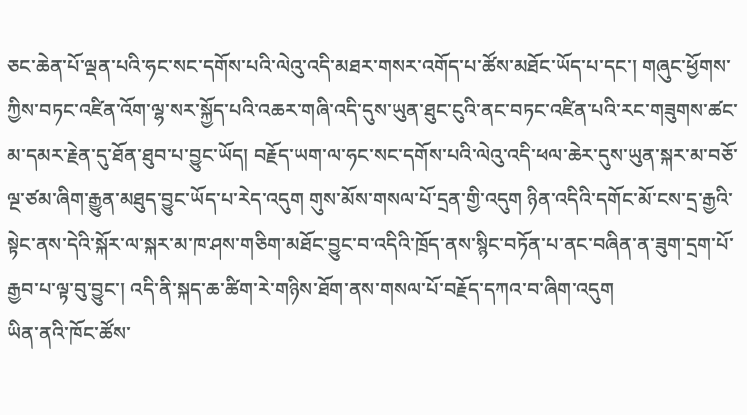ཅང་ཆེན་པོ་ལྡན་པའི་ཧང་སང་དགོས་པའི་ལེའུ་འདི་མཐར་གསར་འགོད་པ་ཚོས་མཐོང་ཡོད་པ་དང་། གཞུང་ཕྱོགས་ཀྱིས་བཏང་འཛིན་འོག་ལྷ་སར་སྐྱོད་པའི་འཆར་གཞི་འདི་དུས་ཡུན་ཐུང་ངུའི་ནང་བཏང་འཛིན་པའི་རང་གཟུགས་ཚང་མ་དམར་རྗེན་དུ་ཐོན་ཐུབ་པ་བྱུང་ཡོད། བརྗོད་ཡག་ལ་ཧང་སང་དགོས་པའི་ལེའུ་འདི་ཕལ་ཆེར་དུས་ཡུན་སྐར་མ་བཅོ་ལྔ་ཙམ་ཞིག་རྒྱུན་མཐུད་བྱུང་ཡོད་པ་རེད་འདུག གུས་མོས་གསལ་པོ་དྲན་གྱི་འདུག ཉིན་འདིའི་དགོང་མོ་ངས་དྲ་རྒྱའི་སྟེང་ནས་དེའི་སྐོར་ལ་སྐར་མ་ཁ་ཤས་གཅིག་མཐོང་བྱུང་བ་འདིའི་ཁྲོད་ནས་སྙིང་བཏོན་པ་ནང་བཞིན་ན་ཟུག་དྲག་པོ་རྒྱབ་པ་ལྟ་བུ་བྱུང་། འདི་ནི་སྐད་ཆ་ཚིག་རེ་གཉིས་ཐོག་ནས་གསལ་པོ་བརྗོད་དཀའ་བ་ཞིག་འདུག
ཡིན་ནའི་ཁོང་ཚོས་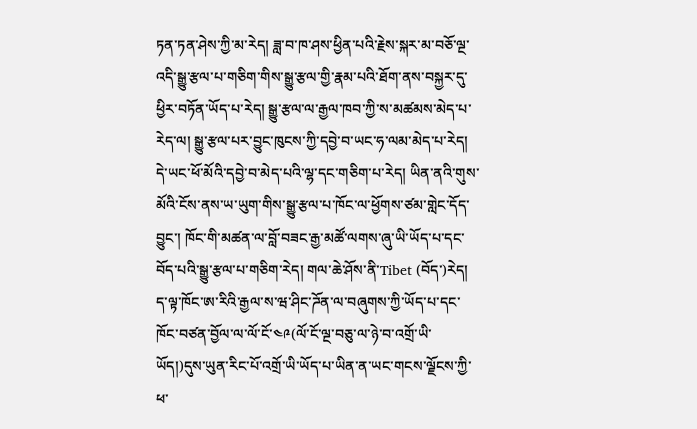ཏན་ཏན་ཤེས་ཀྱི་མ་རེད། ཟླ་བ་ཁ་ཤས་ཕྱིན་པའི་རྗེས་སྐར་མ་བཅོ་ལྔ་འདི་སྒྱུ་རྩལ་པ་གཅིག་གིས་སྒྱུ་རྩལ་གྱི་རྣམ་པའི་ཐོག་ནས་བསྐྱར་དུ་ཕྱིར་བཏོན་ཡོད་པ་རེད། སྒྱུ་རྩལ་ལ་རྒྱལ་ཁབ་ཀྱི་ས་མཚམས་མེད་པ་རེད་ལ། སྒྱུ་རྩལ་པར་བྱུང་ཁུངས་ཀྱི་དབྱེ་བ་ཡང་ཧ་ལམ་མེད་པ་རེད། དེ་ཡང་ཕོ་མོའི་དབྱེ་བ་མེད་པའི་ལྷ་དང་གཅིག་པ་རེད། ཡིན་ནའི་གུས་མོའི་ངོས་ནས་ཡ་ཡུག་གིས་སྒྱུ་རྩལ་པ་ཁོང་ལ་ཕྱོགས་ཙམ་གླེང་དོད་བྱུང་། ཁོང་གི་མཚན་ལ་བློ་བཟང་རྒྱ་མཚོ་ལགས་ཞུ་ཡི་ཡོད་པ་དང་བོད་པའི་སྒྱུ་རྩལ་པ་གཅིག་རེད། གལ་ཆེ་ཤོས་ནི་Tibet (བོད་)རེད། ད་ལྟ་ཁོང་ཨ་རིའི་རྒྱལ་ས་ཝ་ཤིང་ཌོན་ལ་བཞུགས་ཀྱི་ཡོད་པ་དང་ཁོང་བཙན་བྱོལ་ལ་ལོ་ངོ་༤༩(ལོ་ངོ་ལྔ་བཅུ་ལ་ཉེ་བ་འགྲོ་ཡི་ཡོད།)དུས་ཡུན་རིང་པོ་འགྲོ་ཡི་ཡོད་པ་ཡིན་ན་ཡང་གངས་ལྗོངས་ཀྱི་ཕ་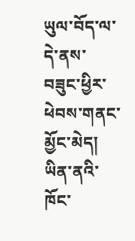ཡུལ་བོད་ལ་དེ་ནས་བཟུང་ཕྱིར་ཕེབས་གནང་མྱོང་མེད། ཡིན་ནའི་ཁོང་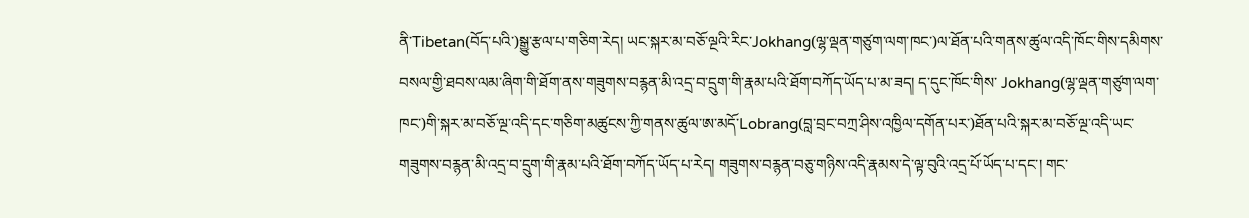ནི་Tibetan(བོད་པའི་)སྒྱུ་རྩལ་པ་གཅིག་རེད། ཡང་སྐར་མ་བཅོ་ལྔའི་རིང་Jokhang(ལྷ་ལྡན་གཙུག་ལག་ཁང་)ལ་ཐོན་པའི་གནས་ཚུལ་འདི་ཁོང་གིས་དམིགས་བསལ་གྱི་ཐབས་ལམ་ཞིག་གི་ཐོག་ནས་གཟུགས་བརྙན་མི་འདྲ་བ་དྲུག་གི་རྣམ་པའི་ཐོག་བཀོད་ཡོད་པ་མ་ཟད། ད་དུང་ཁོང་གིས་ Jokhang(ལྷ་ལྡན་གཙུག་ལག་ཁང་)གི་སྐར་མ་བཅོ་ལྔ་འདི་དང་གཅིག་མཚུངས་ཀྱི་གནས་ཚུལ་ཨ་མདོ་Lobrang(བླ་བྲང་བཀྲ་ཤིས་འཁྱིལ་དགོན་པར་)ཐོན་པའི་སྐར་མ་བཅོ་ལྔ་འདི་ཡང་གཟུགས་བརྙན་མི་འདྲ་བ་དྲུག་གི་རྣམ་པའི་ཐོག་བཀོད་ཡོད་པ་རེད། གཟུགས་བརྙན་བཅུ་གཉིས་འདི་རྣམས་དེ་ལྟ་བུའི་འདྲ་པོ་ཡོད་པ་དང་། གང་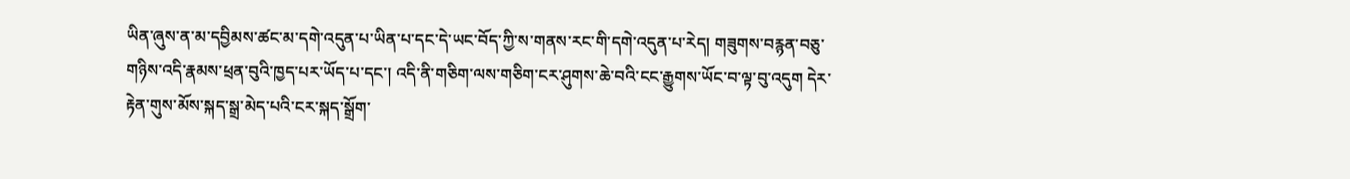ཡིན་ཞུས་ན་མ་དབྱིམས་ཚང་མ་དགེ་འདུན་པ་ཡིན་པ་དང་དེ་ཡང་བོད་ཀྱི་ས་གནས་རང་གི་དགེ་འདུན་པ་རེད། གཟུགས་བརྙན་བཅུ་གཉིས་འདི་རྣམས་ཕྲན་བུའི་ཁྱད་པར་ཡོད་པ་དང་། འདི་ནི་གཅིག་ལས་གཅིག་ངར་ཤུགས་ཆེ་བའི་ངང་རྒྱུགས་ཡོང་བ་ལྟ་བུ་འདུག དེར་རྟེན་གུས་མོས་སྐད་སྒྲ་མེད་པའི་ངར་སྐད་སྒྲོག་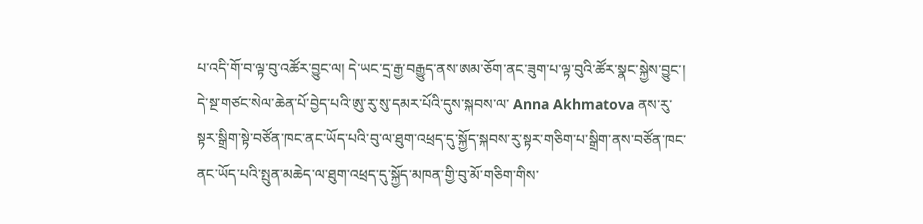པ་འདི་གོ་བ་ལྟ་བུ་འཚོར་བྱུང་ལ། དེ་ཡང་དྲ་རྒྱ་བརྒྱུད་ནས་ཨམ་ཅོག་ནང་ཟུག་པ་ལྟ་བུའི་ཚོར་སྣང་སྐྱེས་བྱུང་།
དེ་སྔ་གཙང་སེལ་ཆེན་པོ་བྱེད་པའི་ཨུ་རུ་སུ་དམར་པོའི་དུས་སྐབས་ལ་ Anna Akhmatova ནས་རུ་སྟར་སྒྲིག་སྟེ་བཙོན་ཁང་ནང་ཡོད་པའི་བུ་ལ་ཐུག་འཕྲད་དུ་སྐྱོད་སྐབས་རུ་སྟར་གཅིག་པ་སྒྲིག་ནས་བཙོན་ཁང་ནང་ཡོད་པའི་སྤུན་མཆེད་ལ་ཐུག་འཕྲད་དུ་སྐྱོད་མཁན་གྱི་བུ་མོ་གཅིག་གིས་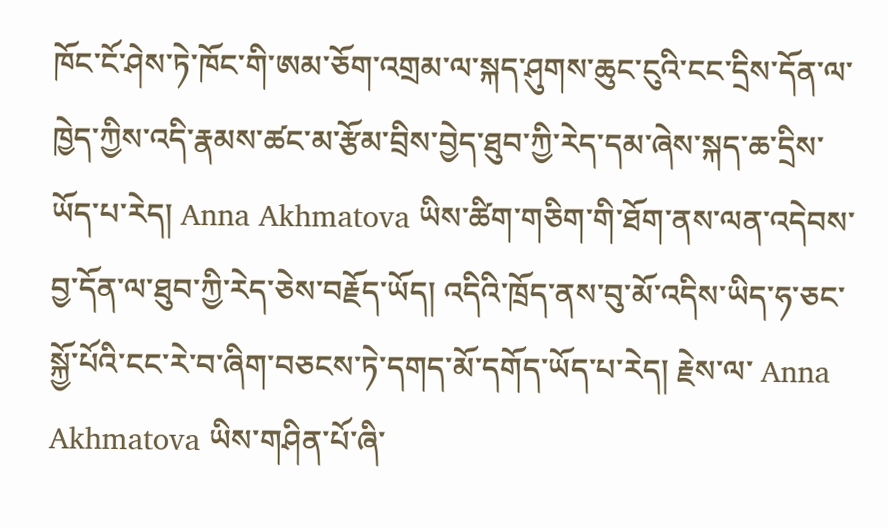ཁོང་ངོ་ཤེས་ཏེ་ཁོང་གི་ཨམ་ཅོག་འགྲམ་ལ་སྐད་ཤུགས་ཆུང་ངུའི་ངང་དྲིས་དོན་ལ་ཁྱེད་ཀྱིས་འདི་རྣམས་ཚང་མ་རྩོམ་བྲིས་བྱེད་ཐུབ་ཀྱི་རེད་དམ་ཞེས་སྐད་ཆ་དྲིས་ཡོད་པ་རེད། Anna Akhmatova ཡིས་ཚིག་གཅིག་གི་ཐོག་ནས་ལན་འདེབས་བྱ་དོན་ལ་ཐུབ་ཀྱི་རེད་ཅེས་བརྗོད་ཡོད། འདིའི་ཁྲོད་ནས་བུ་མོ་འདིས་ཡིད་ཧ་ཅང་སྐྱོ་པོའི་ངང་རེ་བ་ཞིག་བཅངས་ཏེ་དགད་མོ་དགོད་ཡོད་པ་རེད། རྗེས་ལ་ Anna Akhmatova ཡིས་གཤིན་པོ་ཞི་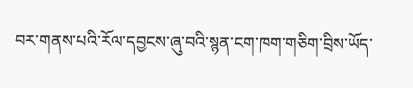བར་གནས་པའི་རོལ་དབྱངས་ཞུ་བའི་སྙན་ངག་ཁག་གཅིག་བྲིས་ཡོད་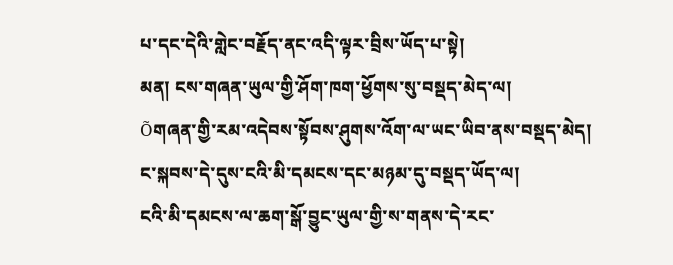པ་དང་དེའི་གླེང་བརྗོད་ནང་འདི་ལྟར་བྲིས་ཡོད་པ་སྟེ།
མན། ངས་གཞན་ཡུལ་གྱི་ཤོག་ཁག་ཕྱོགས་སུ་བསྡད་མེད་ལ།
Õགཞན་གྱི་རམ་འདེབས་སྟོབས་ཤུགས་འོག་ལ་ཡང་ཡིབ་ནས་བསྡད་མེད།
ང་སྐབས་དེ་དུས་ངའི་མི་དམངས་དང་མཉམ་དུ་བསྡད་ཡོད་ལ།
ངའི་མི་དམངས་ལ་ཆག་སྒོ་བྱུང་ཡུལ་གྱི་ས་གནས་དེ་རང་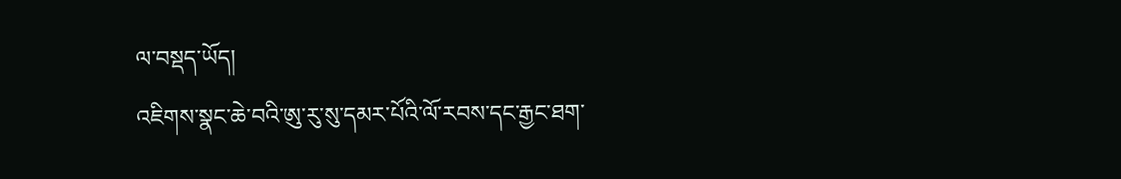ལ་བསྡད་ཡོད།
འཇིགས་སྣང་ཆེ་བའི་ཨུ་རུ་སུ་དམར་པོའི་ལོ་རབས་དང་རྒྱང་ཐག་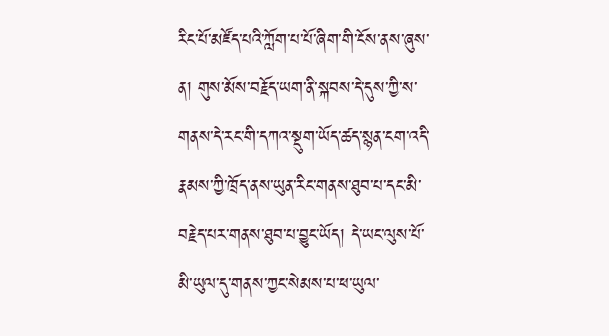རིང་པོ་མཛོད་པའི་ཀློག་པ་པོ་ཞིག་གི་ངོས་ནས་ཞུས་ན། གུས་མོས་བརྗོད་ཡག་ནི་སྐབས་དེ་དུས་ཀྱི་ས་གནས་དེ་རང་གི་དཀའ་སྡུག་ཡོད་ཚད་སྙན་ངག་འདི་རྣམས་ཀྱི་ཁྲོད་ནས་ཡུན་རིང་གནས་ཐུབ་པ་དང་མི་བརྗེད་པར་གནས་ཐུབ་པ་བྱུང་ཡོད། དེ་ཡང་ལུས་པོ་མི་ཡུལ་དུ་གནས་ཀྱང་སེམས་པ་ཕ་ཡུལ་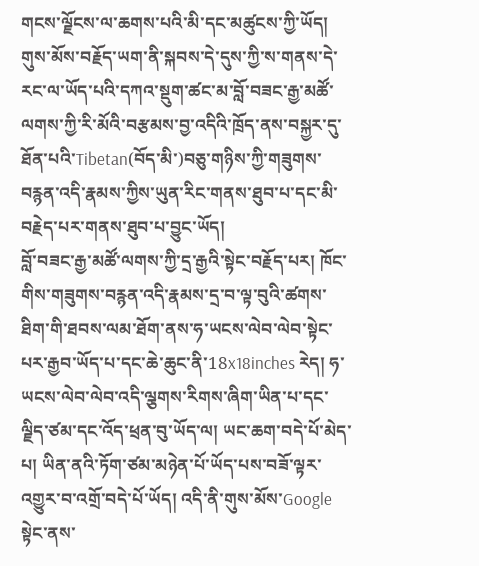གངས་ལྗོངས་ལ་ཆགས་པའི་མི་དང་མཚུངས་ཀྱི་ཡོད། གུས་མོས་བརྗོད་ཡག་ནི་སྐབས་དེ་དུས་ཀྱི་ས་གནས་དེ་རང་ལ་ཡོད་པའི་དཀའ་སྡུག་ཚང་མ་བློ་བཟང་རྒྱ་མཚོ་ལགས་ཀྱི་རི་མོའི་བརྩམས་བྱ་འདིའི་ཁྲོད་ནས་བསྐྱར་དུ་ཐོན་པའི་Tibetan(བོད་མི་)བཅུ་གཉིས་ཀྱི་གཟུགས་བརྙན་འདི་རྣམས་ཀྱིས་ཡུན་རིང་གནས་ཐུབ་པ་དང་མི་བརྗེད་པར་གནས་ཐུབ་པ་བྱུང་ཡོད།
བློ་བཟང་རྒྱ་མཚོ་ལགས་ཀྱི་དྲ་རྒྱའི་སྟེང་བརྗོད་པར། ཁོང་གིས་གཟུགས་བརྙན་འདི་རྣམས་དྲ་བ་ལྟ་བུའི་ཚགས་ཐིག་གི་ཐབས་ལམ་ཐོག་ནས་ཧ་ཡངས་ལེབ་ལེབ་སྟེང་པར་རྒྱབ་ཡོད་པ་དང་ཆེ་ཆུང་ནི་18x18inches རེད། ཧ་ཡངས་ལེབ་ལེབ་འདི་ལྕགས་རིགས་ཞིག་ཡིན་པ་དང་ལྗིད་ཙམ་དང་འོད་ཕྲན་བུ་ཡོད་ལ། ཡང་ཆག་བདེ་པོ་མེད་པ། ཡིན་ནའི་ཏོག་ཙམ་མཉེན་པོ་ཡོད་པས་བཟོ་ལྟར་འགྱུར་བ་འགྲོ་བདེ་པོ་ཡོད། འདི་ནི་གུས་མོས་Google སྟེང་ནས་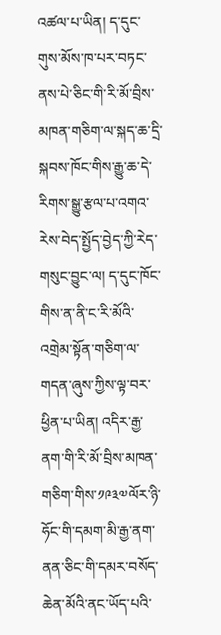འཚལ་པ་ཡིན། ད་དུང་གུས་མོས་ཁ་པར་བཏང་ནས་པེ་ཅིང་གི་རི་མོ་བྲིས་མཁན་གཅིག་ལ་སྐད་ཆ་དྲི་སྐབས་ཁོང་གིས་རྒྱུ་ཆ་དེ་རིགས་སྒྱུ་རྩལ་པ་འགའ་རེས་བེད་སྤྱོད་བྱེད་ཀྱི་རེད་གསུང་བྱུང་ལ། ད་དུང་ཁོང་གིས་ན་ནི་ང་རི་མོའི་འགྲེམ་སྟོན་གཅིག་ལ་གདན་ཞུས་ཀྱིས་ལྟ་བར་ཕྱིན་པ་ཡིན། འདིར་རྒྱ་ནག་གི་རི་མོ་བྲིས་མཁན་གཅིག་གིས་༡༩༣༧ལོར་ཉི་ཧོང་གི་དམག་མི་རྒྱ་ནག་ནན་ཅིང་གི་དམར་བསོད་ཆེན་མོའི་ནང་ཡོད་པའི་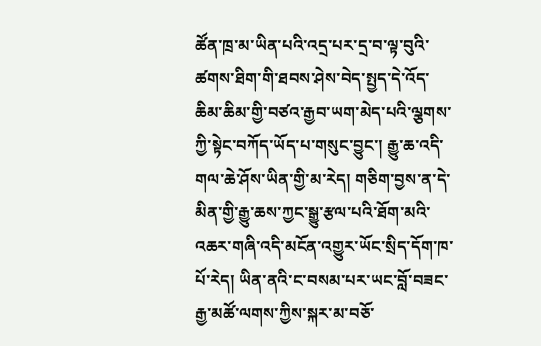ཚོན་ཁྲ་མ་ཡིན་པའི་འདྲ་པར་དྲ་བ་ལྟ་བུའི་ཚགས་ཐིག་གི་ཐབས་ཤེས་བེད་སྤྱད་དེ་འོད་ཆིམ་ཆིམ་གྱི་བཙའ་རྒྱབ་ཡག་མེད་པའི་ལྕགས་ཀྱི་སྟེང་བཀོད་ཡོད་པ་གསུང་བྱུང་། རྒྱུ་ཆ་འདི་གལ་ཆེ་ཤོས་ཡིན་གྱི་མ་རེད། གཅིག་བྱས་ན་དེ་མིན་གྱི་རྒྱུ་ཆས་ཀྱང་སྒྱུ་རྩལ་པའི་ཐོག་མའི་འཆར་གཞི་འདི་མངོན་འགྱུར་ཡོང་སྲིད་དོག་ཁ་པོ་རེད། ཡིན་ནའི་ང་བསམ་པར་ཡང་བློ་བཟང་རྒྱ་མཚོ་ལགས་ཀྱིས་སྐར་མ་བཅོ་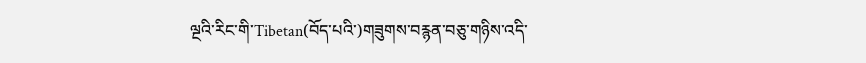ལྔའི་རིང་གི་Tibetan(བོད་པའི་)གཟུགས་བརྙན་བཅུ་གཉིས་འདི་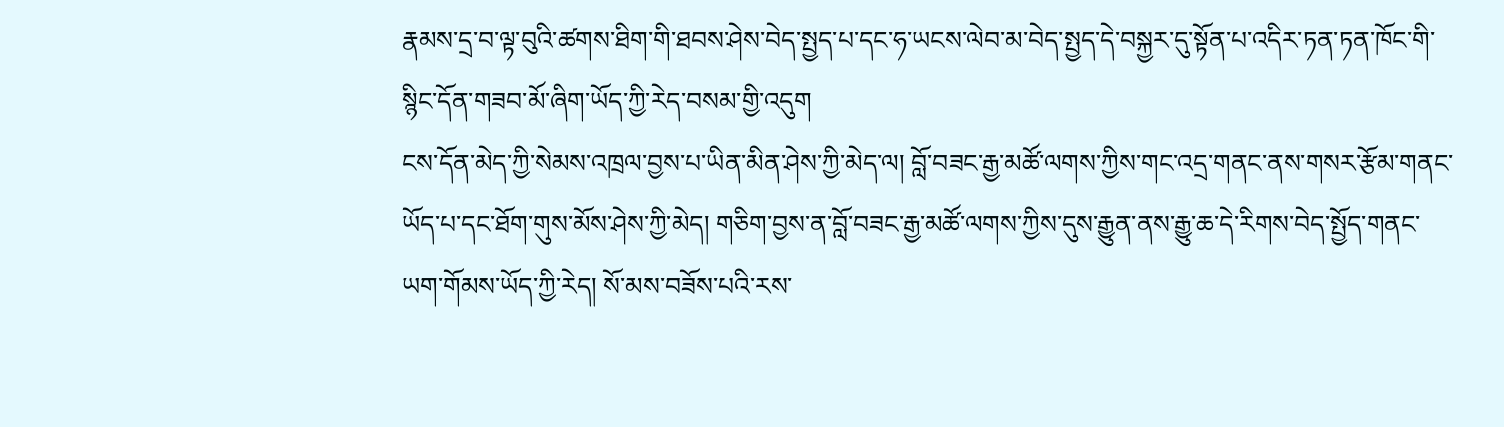རྣམས་དྲ་བ་ལྟ་བུའི་ཚགས་ཐིག་གི་ཐབས་ཤེས་བེད་སྤྱད་པ་དང་ཧ་ཡངས་ལེབ་མ་བེད་སྤྱད་དེ་བསྐྱར་དུ་སྟོན་པ་འདིར་ཏན་ཏན་ཁོང་གི་སྙིང་དོན་གཟབ་མོ་ཞིག་ཡོད་ཀྱི་རེད་བསམ་གྱི་འདུག
ངས་དོན་མེད་ཀྱི་སེམས་འཁྲལ་བྱས་པ་ཡིན་མིན་ཤེས་ཀྱི་མེད་ལ། བློ་བཟང་རྒྱ་མཚོ་ལགས་ཀྱིས་གང་འདྲ་གནང་ནས་གསར་རྩོམ་གནང་ཡོད་པ་དང་ཐོག་གུས་མོས་ཤེས་ཀྱི་མེད། གཅིག་བྱས་ན་བློ་བཟང་རྒྱ་མཚོ་ལགས་ཀྱིས་དུས་རྒྱུན་ནས་རྒྱུ་ཆ་དེ་རིགས་བེད་སྤྱོད་གནང་ཡག་གོམས་ཡོད་ཀྱི་རེད། སོ་མས་བཟོས་པའི་རས་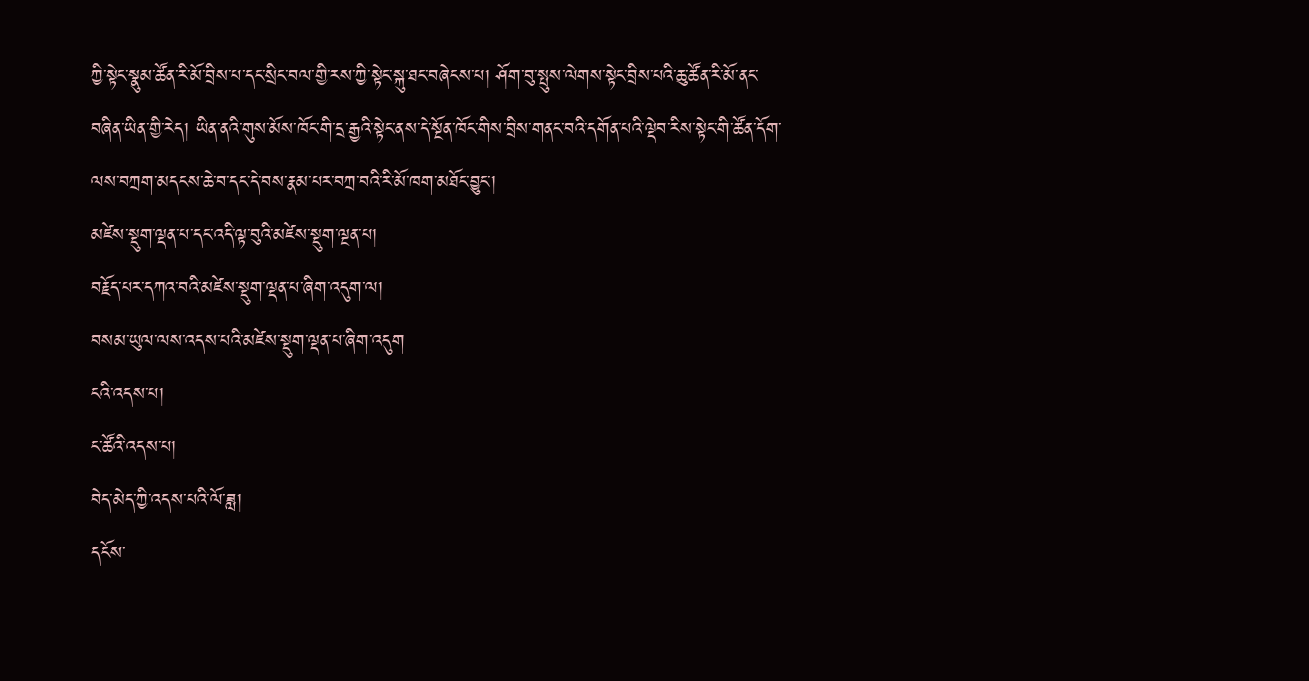ཀྱི་སྟེང་སྣུམ་ཚོན་རི་མོ་བྲིས་པ་དང་སྲིང་བལ་གྱི་རས་ཀྱི་སྟེང་སྐུ་ཐང་བཞེངས་པ། ཤོག་བུ་སྤུས་ལེགས་སྟེང་བྲིས་པའི་ཆུ་ཚོན་རི་མོ་ནང་བཞིན་ཡིན་གྱི་རེད། ཡིན་ནའི་གུས་མོས་ཁོང་གི་དྲ་རྒྱའི་སྟེང་ནས་དེ་སྔོན་ཁོང་གིས་བྲིས་གནང་བའི་དགོན་པའི་ལྡེབ་རིས་སྟེང་གི་ཚོན་དོག་ལས་བཀྲག་མདངས་ཆེ་བ་དང་དེ་བས་རྣམ་པར་བཀྲ་བའི་རི་མོ་ཁག་མཐོང་བྱུང་།
མཛེས་སྡུག་ལྡན་པ་དང་འདི་ལྟ་བུའི་མཛེས་སྡུག་ལྔན་པ།
བརྗོད་པར་དཀའ་བའི་མཛེས་སྡུག་ལྡན་པ་ཞིག་འདུག་ལ།
བསམ་ཡུལ་ལས་འདས་པའི་མཛེས་སྡུག་ལྡན་པ་ཞིག་འདུག
ངའི་འདས་པ།
ང་ཚོའི་འདས་པ།
བེད་མེད་ཀྱི་འདས་པའི་ལོ་ཟླ།
དངོས་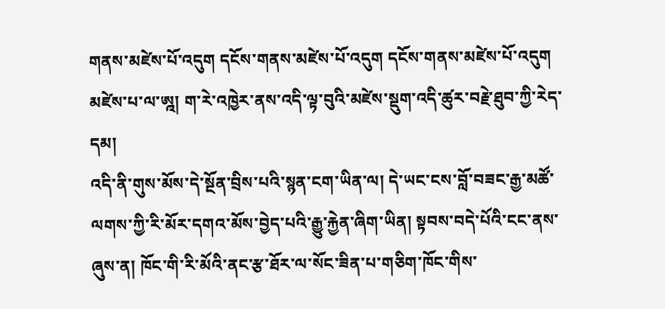གནས་མཛེས་པོ་འདུག དངོས་གནས་མཛེས་པོ་འདུག དངོས་གནས་མཛེས་པོ་འདུག མཛེས་པ་ལ་ཨྰ། ག་རེ་འཁྱེར་ནས་འདི་ལྟ་བུའི་མཛེས་སྡུག་འདི་ཚུར་བརྗེ་ཐུབ་ཀྱི་རེད་དམ།
འདི་ནི་གུས་མོས་དེ་སྔོན་བྲིས་པའི་སྙན་ངག་ཡིན་ལ། དེ་ཡང་ངས་བློ་བཟང་རྒྱ་མཚོ་ལགས་ཀྱི་རི་མོར་དགའ་མོས་བྱེད་པའི་རྒྱུ་རྐྱེན་ཞིག་ཡིན། སྟབས་བདེ་པོའི་ངང་ནས་ཞུས་ན། ཁོང་གི་རི་མོའི་ནང་རྩ་ཐོར་ལ་སོང་ཟིན་པ་གཅིག་ཁོང་གིས་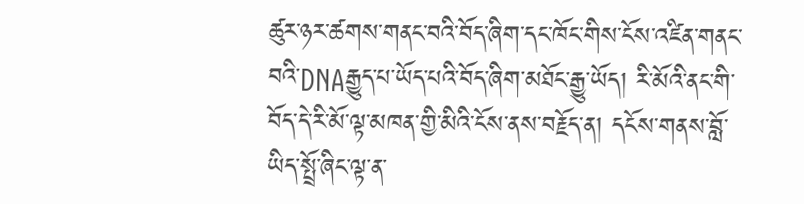ཚུར་ཉར་ཚགས་གནང་བའི་བོད་ཞིག་དང་ཁོང་གིས་ངོས་འཛིན་གནང་བའི་DNAརྒྱུད་པ་ཡོད་པའི་བོད་ཞིག་མཐོང་རྒྱུ་ཡོད། རི་མོའི་ནང་གི་བོད་དེ་རི་མོ་ལྟ་མཁན་གྱི་མིའི་ངོས་ནས་བརྗོད་ན། དངོས་གནས་བློ་ཡིད་སྤྲོ་ཞིང་ལྟ་ན་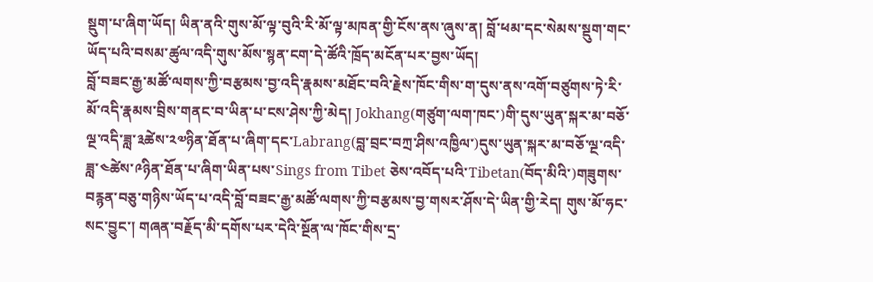སྡུག་པ་ཞིག་ཡོད། ཡིན་ནའི་གུས་མོ་ལྟ་བུའི་རི་མོ་ལྟ་མཁན་གྱི་ངོས་ནས་ཞུས་ན། བློ་ཕམ་དང་སེམས་སྡུག་གང་ཡོད་པའི་བསམ་ཚུལ་འདི་གུས་མོས་སྙན་ངག་དེ་ཚོའི་ཁྲོད་མངོན་པར་བྱས་ཡོད།
བློ་བཟང་རྒྱ་མཚོ་ལགས་ཀྱི་བརྩམས་བྱ་འདི་རྣམས་མཐོང་བའི་རྗེས་ཁོང་གིས་ག་དུས་ནས་འགོ་བཙུགས་ཏེ་རི་མོ་འདི་རྣམས་བྲིས་གནང་བ་ཡིན་པ་ངས་ཤེས་ཀྱི་མེད། Jokhang(གཙུག་ལག་ཁང་)གི་དུས་ཡུན་སྐར་མ་བཅོ་ལྔ་འདི་ཟླ་༣ཚེས་༢༧ཉིན་ཐོན་པ་ཞིག་དང་Labrang(བླ་བྲང་བཀྲ་ཤིས་འཁྱིལ་)དུས་ཡུན་སྐར་མ་བཅོ་ལྔ་འདི་ཟླ་༤ཚེས་༩ཉིན་ཐོན་པ་ཞིག་ཡིན་པས་Sings from Tibet ཅེས་འབོད་པའི་Tibetan(བོད་མིའི་)གཟུགས་བརྙན་བཅུ་གཉིས་ཡོད་པ་འདི་བློ་བཟང་རྒྱ་མཚོ་ལགས་ཀྱི་བརྩམས་བྱ་གསར་ཤོས་དེ་ཡིན་གྱི་རེད། གུས་མོ་ཧང་སང་བྱུང་། གཞན་བརྗོད་མི་དགོས་པར་དེའི་སྔོན་ལ་ཁོང་གིས་དྲ་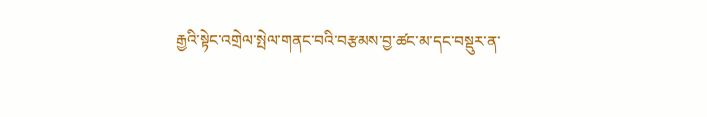རྒྱའི་སྟེང་འགྲེལ་སྤེལ་གནང་བའི་བརྩམས་བྱ་ཚང་མ་དང་བསྡུར་ན་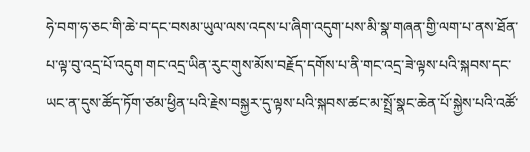ཧེ་བག་ཧ་ཅང་གི་ཆེ་བ་དང་བསམ་ཡུལ་ལས་འདས་པ་ཞིག་འདུག་པས་མི་སྣ་གཞན་གྱི་ལག་པ་ནས་ཐོན་པ་ལྟ་བུ་འདྲ་པོ་འདུག གང་འདྲ་ཡིན་རུང་གུས་མོས་བརྗོད་དགོས་པ་ནི་གང་འདྲ་ཟེ་ལྟས་པའི་སྐབས་དང་ཡང་ན་དུས་ཚོད་ཏོག་ཙམ་ཕྱིན་པའི་རྗེས་བསྐྱར་དུ་ལྟས་པའི་སྐབས་ཚང་མ་སྤྲོ་སྣང་ཆེན་པོ་སྐྱེས་པའི་འཚོ་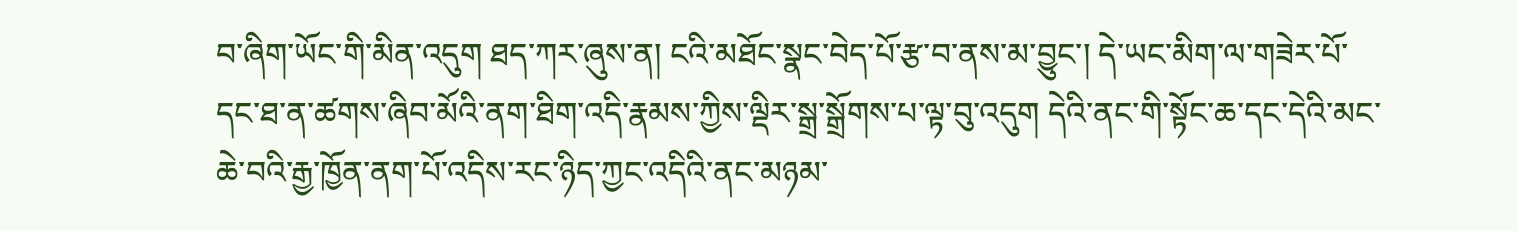བ་ཞིག་ཡོང་གི་མིན་འདུག ཐད་ཀར་ཞུས་ན། ངའི་མཐོང་སྣང་བེད་པོ་རྩ་བ་ནས་མ་བྱུང་། དེ་ཡང་མིག་ལ་གཟེར་པོ་དང་ཐ་ན་ཚགས་ཞིབ་མོའི་ནག་ཐིག་འདི་རྣམས་ཀྱིས་ལྡིར་སྒྲ་སྒྲོགས་པ་ལྟ་བུ་འདུག དེའི་ནང་གི་སྟོང་ཆ་དང་དེའི་མང་ཆེ་བའི་རྒྱ་ཁྱོན་ནག་པོ་འདིས་རང་ཉིད་ཀྱང་འདིའི་ནང་མཉམ་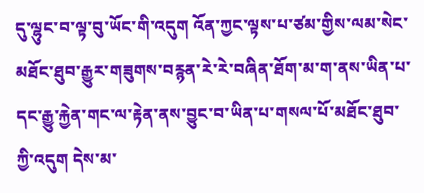དུ་ལྷུང་བ་ལྟ་བུ་ཡོང་གི་འདུག འོན་ཀྱང་ལྟས་པ་ཙམ་གྱིས་ལམ་སེང་མཐོང་ཐུབ་རྒྱུར་གཟུགས་བརྙན་རེ་རེ་བཞིན་ཐོག་མ་ག་ནས་ཡིན་པ་དང་རྒྱུ་རྐྱེན་གང་ལ་རྟེན་ནས་བྱུང་བ་ཡིན་པ་གསལ་པོ་མཐོང་ཐུབ་ཀྱི་འདུག དེས་མ་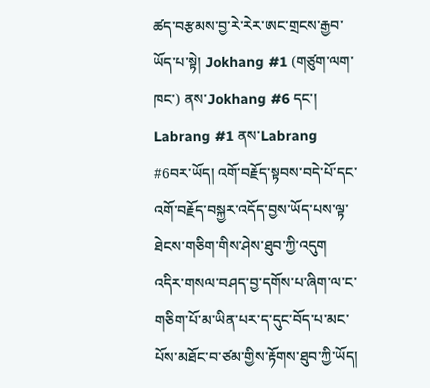ཚད་བརྩམས་བྱ་རེ་རེར་ཨང་གྲངས་རྒྱབ་ཡོད་པ་སྟེ། Jokhang #1 (གཙུག་ལག་ཁང་) ནས་Jokhang #6 དང་། Labrang #1 ནས་Labrang #6བར་ཡོད། འགོ་བརྗོད་སྟབས་བདེ་པོ་དང་འགོ་བརྗོད་བསྐྱར་འདོད་བྱས་ཡོད་པས་ལྟ་ཐེངས་གཅིག་གིས་ཤེས་ཐུབ་ཀྱི་འདུག འདིར་གསལ་བཤད་བྱ་དགོས་པ་ཞིག་ལ་ང་གཅིག་པོ་མ་ཡིན་པར་ད་དུང་བོད་པ་མང་པོས་མཐོང་བ་ཙམ་གྱིས་རྟོགས་ཐུབ་ཀྱི་ཡོད།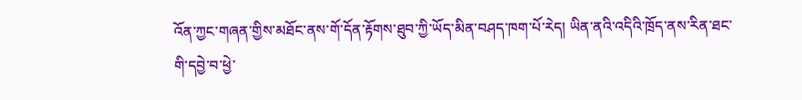འོན་ཀྱང་གཞན་གྱིས་མཐོང་ནས་གོ་དོན་རྟོགས་ཐུབ་ཀྱི་ཡོད་མིན་བཤད་ཁག་པོ་རེད། ཡིན་ནའི་འདིའི་ཁྲོད་ནས་རིན་ཐང་གི་དབྱེ་བ་ཕྱེ་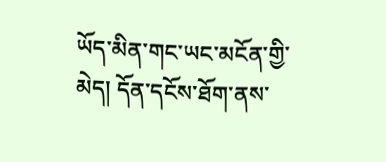ཡོད་མིན་གང་ཡང་མངོན་གྱི་མེད། དོན་དངོས་ཐོག་ནས་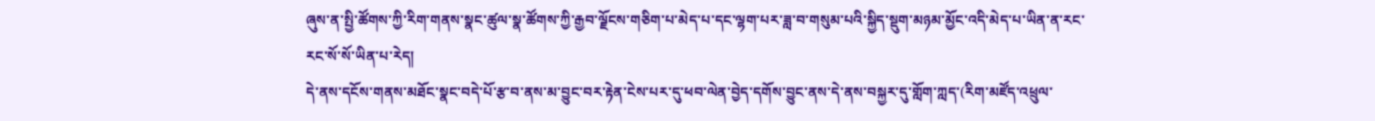ཞུས་ན་སྤྱི་ཚོགས་ཀྱི་རིག་གནས་སྣང་ཚུལ་སྣ་ཚོགས་ཀྱི་རྒྱབ་ལྗོངས་གཅིག་པ་མེད་པ་དང་ལྷག་པར་ཟླ་བ་གསུམ་པའི་སྐྱིད་སྡུག་མཉམ་མྱོང་འདི་མེད་པ་ཡིན་ན་རང་རང་སོ་སོ་ཡིན་པ་རེད།
དེ་ནས་དངོས་གནས་མཐོང་སྣང་བདེ་པོ་རྩ་བ་ནས་མ་བྱུང་བར་རྟེན་ངེས་པར་དུ་ཕབ་ལེན་བྱེད་དགོས་བྱུང་ནས་དེ་ནས་བསྐྱར་དུ་གློག་ཀླད་(རིག་མཛོད་འཕྲུལ་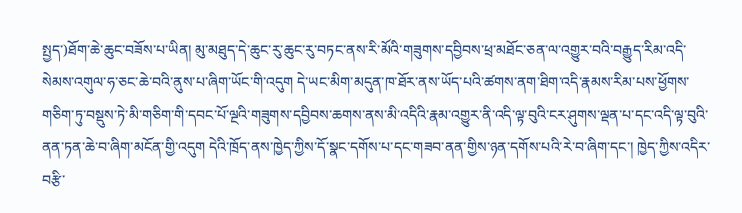སྤྱད་)ཐོག་ཆེ་ཆུང་བཟོས་པ་ཡིན། མུ་མཐུད་དེ་ཆུང་རུ་ཆུང་རུ་བཏང་ནས་རི་མོའི་གཟུགས་དབྱིབས་ཕྲ་མཐོང་ཅན་ལ་འགྱུར་བའི་བརྒྱུད་རིམ་འདི་སེམས་འགུལ་ཧ་ཅང་ཆེ་བའི་ནུས་པ་ཞིག་ཡོང་གི་འདུག དེ་ཡང་མིག་མདུན་ཁ་ཐོར་ནས་ཡོད་པའི་ཚགས་ནག་ཐིག་འདི་རྣམས་རིམ་པས་ཕྱོགས་གཅིག་ཏུ་བསྡུས་ཏེ་མི་གཅིག་གི་དབང་པོ་ལྔའི་གཟུགས་དབྱིབས་ཆགས་ནས་མི་འདིའི་རྣམ་འགྱུར་ནི་འདི་ལྟ་བུའི་ངར་ཤུགས་ལྡན་པ་དང་འདི་ལྟ་བུའི་ནན་ཏན་ཆེ་བ་ཞིག་མངོན་གྱི་འདུག དེའི་ཁྲོད་ནས་ཁྱེད་ཀྱིས་དོ་སྣང་དགོས་པ་དང་གཟབ་ནན་གྱིས་ཉན་དགོས་པའི་རེ་བ་ཞིག་དང་། ཁྱེད་ཀྱིས་འདིར་བརྩི་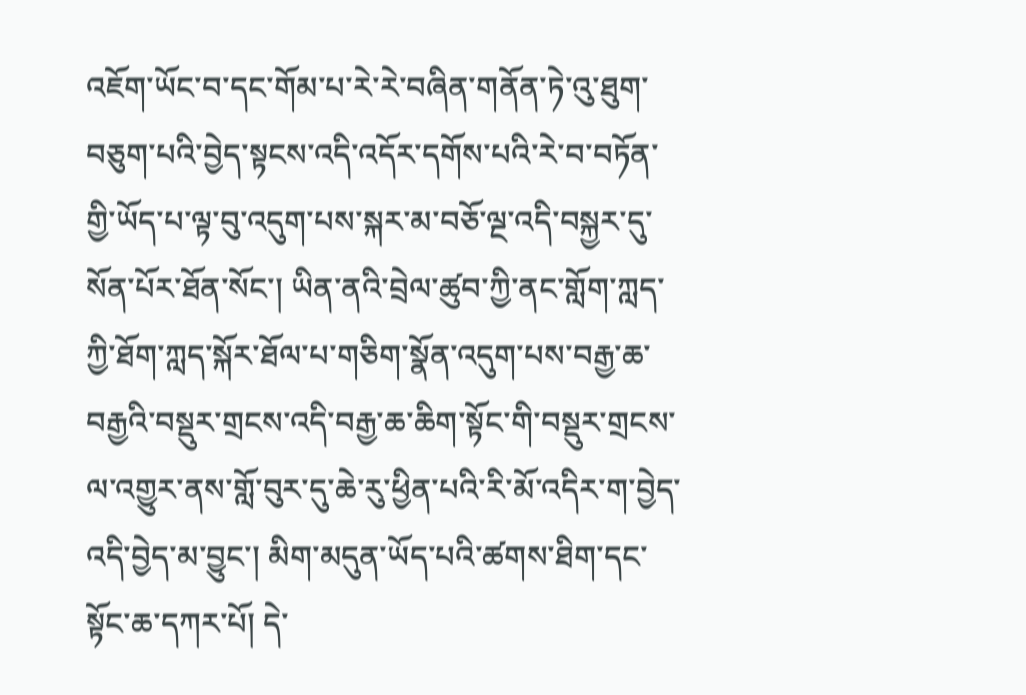འཇོག་ཡོང་བ་དང་གོམ་པ་རེ་རེ་བཞིན་གནོན་ཏེ་འུ་ཐུག་བཅུག་པའི་བྱེད་སྟངས་འདི་འདོར་དགོས་པའི་རེ་བ་བཏོན་གྱི་ཡོད་པ་ལྟ་བུ་འདུག་པས་སྐར་མ་བཅོ་ལྔ་འདི་བསྐྱར་དུ་སོན་པོར་ཐོན་སོང་། ཡིན་ནའི་བྲེལ་ཚུབ་ཀྱི་ནང་གློག་ཀླད་ཀྱི་ཐོག་ཀླད་སྐོར་ཐོལ་པ་གཅིག་སྣོན་འདུག་པས་བརྒྱ་ཆ་བརྒྱའི་བསྡུར་གྲངས་འདི་བརྒྱ་ཆ་ཆིག་སྟོང་གི་བསྡུར་གྲངས་ལ་འགྱུར་ནས་གློ་བུར་དུ་ཆེ་རུ་ཕྱིན་པའི་རི་མོ་འདིར་ག་བྱེད་འདི་བྱེད་མ་བྱུང་། མིག་མདུན་ཡོད་པའི་ཚགས་ཐིག་དང་སྟོང་ཆ་དཀར་པོ། དེ་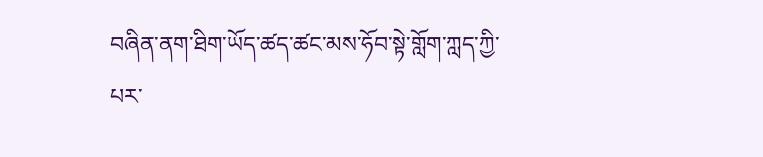བཞིན་ནག་ཐིག་ཡོད་ཚད་ཚང་མས་ཧོབ་སྟེ་གློག་ཀླད་ཀྱི་པར་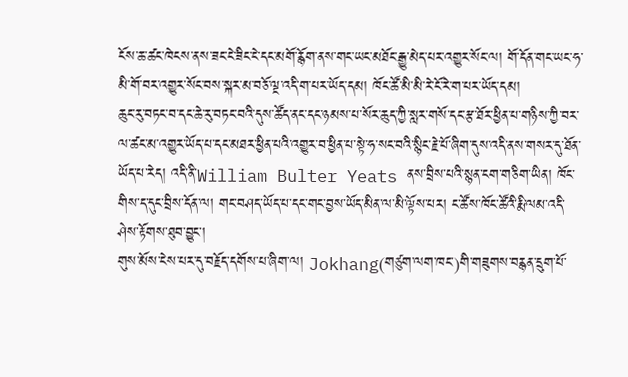ངོས་ཆ་ཚང་ཁེངས་ནས་ཟང་ངེ་ཟིང་ངེ་དང་མགོ་རྙོག་ནས་གང་ཡང་མཐོང་རྒྱུ་མེད་པར་འགྱུར་སོང་ལ། གོ་དོན་གང་ཡང་ཧ་མི་གོ་བར་འགྱུར་སོང་བས་སྐར་མ་བཅོ་ལྔ་འདི་ག་པར་ཡོད་དམ། ཁོང་ཚོ་མི་མི་རེ་ངོ་རེ་ག་པར་ཡོད་དམ།
ཆུང་རུ་བཏང་བ་དང་ཆེ་རུ་བཏང་བའི་དུས་ཚོད་ནང་དང་ཉམས་པ་སོར་ཆུད་ཀྱི་སླར་གསོ་དང་རྩ་ཐོར་ཕྱིན་པ་གཉིས་ཀྱི་བར་ལ་ཚང་མ་འགྱུར་ཡོད་པ་དང་མཐར་ཕྱིན་པའི་འགྱུར་བ་ཕྱིན་པ་སྟེ་ཧ་སང་བའི་སྙིང་རྗེ་པོ་ཞིག་དུས་འདི་ནས་གསར་དུ་ཐོན་ཡོད་པ་རེད། འདི་ནི་William Bulter Yeats ནས་བྲིས་པའི་སྙན་ངག་གཅིག་ཡིན། ཁོང་གིས་ད་དུང་བྲིས་དོན་ལ། གང་བཤད་ཡོད་པ་དང་གང་བྱས་ཡོད་མིན་ལ་མི་ལྟོས་པར། ང་ཚོས་ཁོང་ཚོའི་རྨི་ལམ་འདི་ཤེས་རྟོགས་ཐུབ་བྱུང་།
གུས་མོས་ངེས་པར་དུ་བརྗོད་དགོས་པ་ཞིག་ལ། Jokhang(གཙུག་ལག་ཁང་)གི་གཟུགས་བརྙན་དྲུག་པོ་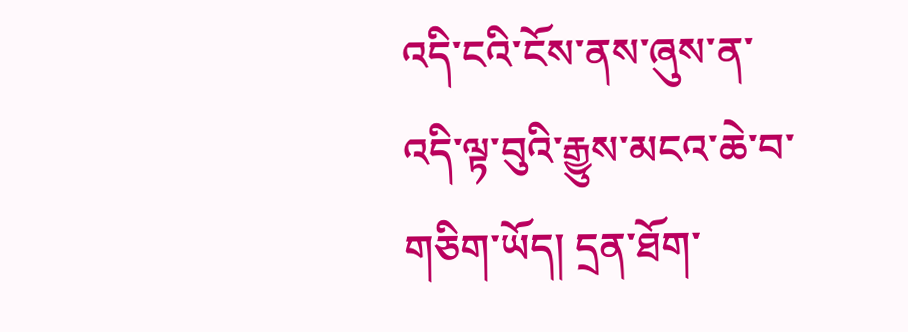འདི་ངའི་ངོས་ནས་ཞུས་ན་འདི་ལྟ་བུའི་རྒྱུས་མངའ་ཆེ་བ་གཅིག་ཡོད། དྲན་ཐོག་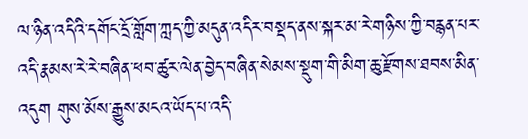ལ་ཉིན་འདིའི་དགོང་དྲོ་གློག་ཀླད་ཀྱི་མདུན་འདིར་བསྡད་ནས་སྐར་མ་རེ་གཉིས་ཀྱི་བརྙན་པར་འདི་རྣམས་རེ་རེ་བཞིན་ཕབ་ཚུར་ལེན་བྱེད་བཞིན་སེམས་སྡུག་གི་མིག་ཆུ་རྫོགས་ཐབས་མིན་འདུག གུས་མོས་རྒྱུས་མངའ་ཡོད་པ་འདི་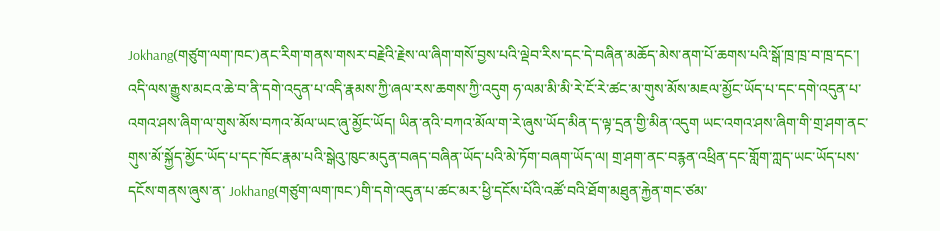Jokhang(གཙུག་ལག་ཁང་)ནང་རིག་གནས་གསར་བརྗེའི་རྗེས་ལ་ཞིག་གསོ་བྱས་པའི་ལྡེབ་རིས་དང་དེ་བཞིན་མཆོད་མེས་ནག་པོ་ཆགས་པའི་སྒོ་ཁྲ་ཁྲ་བ་ཁྲ་དང་། འདི་ལས་རྒྱུས་མངའ་ཆེ་བ་ནི་དགེ་འདུན་པ་འདི་རྣམས་ཀྱི་ཞལ་རས་ཆགས་ཀྱི་འདུག ཧ་ལམ་མི་མི་རེ་ངོ་རེ་ཚང་མ་གུས་མོས་མཇལ་མྱོང་ཡོད་པ་དང་དགེ་འདུན་པ་འགའ་ཤས་ཞིག་ལ་གུས་མོས་བཀའ་མོལ་ཡང་ཞུ་མྱོང་ཡོད། ཡིན་ནའི་བཀའ་མོལ་ག་རེ་ཞུས་ཡོད་མིན་ད་ལྟ་དྲན་གྱི་མིན་འདུག ཡང་འགའ་ཤས་ཞིག་གི་གྲ་ཤག་ནང་གུས་མོ་སྐྱོད་མྱོང་ཡོད་པ་དང་ཁོང་རྣམ་པའི་སྒེའུ་ཁུང་མདུན་བཞད་བཞིན་ཡོད་པའི་མེ་ཏོག་བཞག་ཡོད་ལ། གྲ་ཤག་ནང་བརྙན་འཕྲིན་དང་གློག་ཀླད་ཡང་ཡོད་པས་དངོས་གནས་ཞུས་ན་ Jokhang(གཙུག་ལག་ཁང་)གི་དགེ་འདུན་པ་ཚང་མར་ཕྱི་དངོས་པོའི་འཚོ་བའི་ཐོག་མཐུན་རྐྱེན་གང་ཙམ་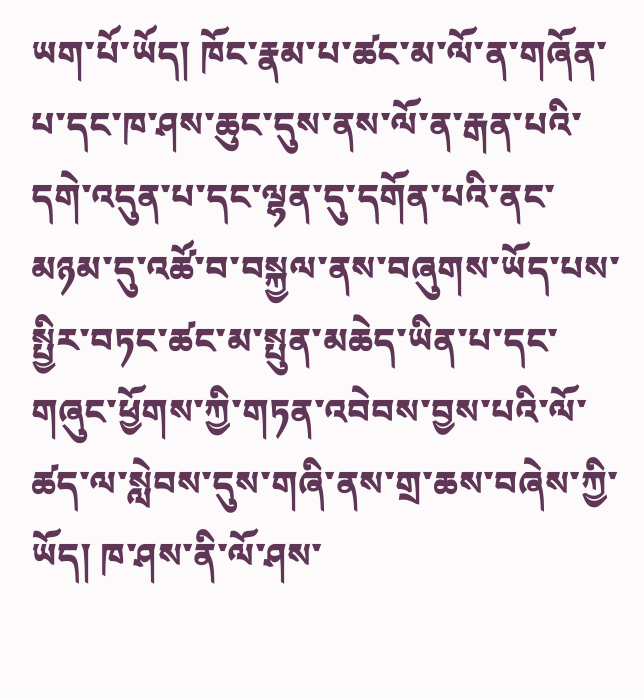ཡག་པོ་ཡོད། ཁོང་རྣམ་པ་ཚང་མ་ལོ་ན་གཞོན་པ་དང་ཁ་ཤས་ཆུང་དུས་ནས་ལོ་ན་རྒན་པའི་དགེ་འདུན་པ་དང་ལྷན་དུ་དགོན་པའི་ནང་མཉམ་དུ་འཚོ་བ་བསྐྱལ་ནས་བཞུགས་ཡོད་པས་སྤྱིར་བཏང་ཚང་མ་སྤུན་མཆེད་ཡིན་པ་དང་གཞུང་ཕྱོགས་ཀྱི་གཏན་འབེབས་བྱས་པའི་ལོ་ཚད་ལ་སླེབས་དུས་གཞི་ནས་གྲ་ཆས་བཞེས་ཀྱི་ཡོད། ཁ་ཤས་ནི་ལོ་ཤས་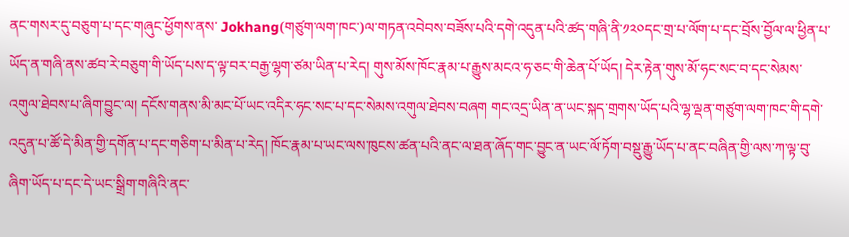ནང་གསར་དུ་བཅུག་པ་དང་གཞུང་ཕྱོགས་ནས་ Jokhang(གཙུག་ལག་ཁང་)ལ་གཏན་འབེབས་བཟོས་པའི་དགེ་འདུན་པའི་ཚད་གཞི་ནི་༡༢༠དང་གྲ་པ་ལོག་པ་དང་བྲོས་བྱོལ་ལ་ཕྱིན་པ་ཡོད་ན་གཞི་ནས་ཚབ་རེ་བཅུག་གི་ཡོད་པས་ད་ལྟ་བར་བརྒྱ་ལྷག་ཙམ་ཡིན་པ་རེད། གུས་མོས་ཁོང་རྣམ་པ་རྒྱུས་མངའ་ཧ་ཅང་གི་ཆེན་པོ་ཡོད། དེར་རྟེན་གུས་མོ་ཧང་སང་བ་དང་སེམས་འགུལ་ཐེབས་པ་ཞིག་བྱུང་ལ། དངོས་གནས་མི་མང་པོ་ཡང་འདིར་ཧང་སང་པ་དང་སེམས་འགུལ་ཐེབས་བཞག གང་འདྲ་ཡིན་ན་ཡང་སྐད་གྲགས་ཡོད་པའི་ལྷ་ལྡན་གཙུག་ལག་ཁང་གི་དགེ་འདུན་པ་ཚོ་དེ་མིན་གྱི་དགོན་པ་དང་གཅིག་པ་མིན་པ་རེད། ཁོང་རྣམ་པ་ཡང་ལས་ཁུངས་ཚན་པའི་ནང་ལ་ཐན་ཞོད་གང་བྱུང་ན་ཡང་ལོ་ཏོག་བསྡུ་རྒྱུ་ཡོད་པ་ནང་བཞིན་གྱི་ལས་ཀ་ལྟ་བུ་ཞིག་ཡོད་པ་དང་དེ་ཡང་སྒྲིག་གཞིའི་ནང་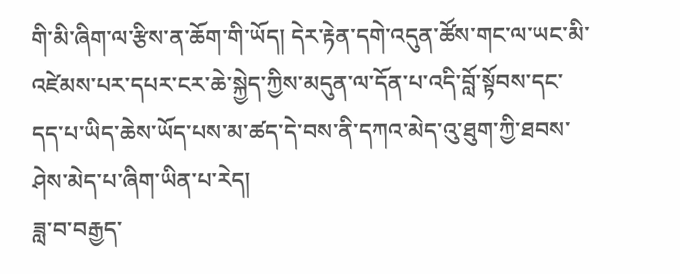གི་མི་ཞིག་ལ་རྩིས་ན་ཆོག་གི་ཡོད། དེར་རྟེན་དགེ་འདུན་ཚོས་གང་ལ་ཡང་མི་འཛེམས་པར་དཔར་ངར་ཆེ་སྐྱེད་ཀྱིས་མདུན་ལ་དོན་པ་འདི་བློ་སྟོབས་དང་དད་པ་ཡིད་ཆེས་ཡོད་པས་མ་ཚད་དེ་བས་ནི་དཀའ་མེད་འུ་ཐུག་ཀྱི་ཐབས་ཤེས་མེད་པ་ཞིག་ཡིན་པ་རེད།
ཟླ་བ་བརྒྱད་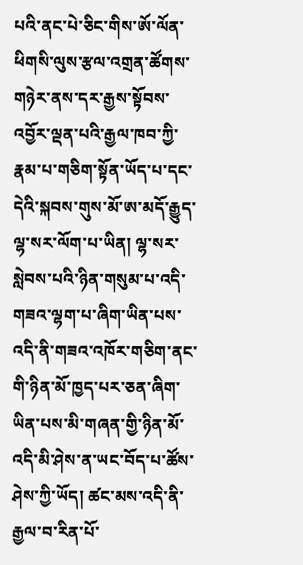པའི་ནང་པེ་ཅིང་གིས་ཨོ་ལོན་ཕིགསི་ལུས་རྩལ་འགྲན་ཚོགས་གཉེར་ནས་དར་རྒྱས་སྟོབས་འབྱོར་ལྡན་པའི་རྒྱལ་ཁབ་ཀྱི་རྣམ་པ་གཅིག་སྟོན་ཡོད་པ་དང་དེའི་སྐབས་གུས་མོ་ཨ་མདོ་རྒྱུད་ལྷ་སར་ལོག་པ་ཡིན། ལྷ་སར་སླེབས་པའི་ཉིན་གསུམ་པ་འདི་གཟའ་ལྷག་པ་ཞིག་ཡིན་པས་འདི་ནི་གཟའ་འཁོར་གཅིག་ནང་གི་ཉིན་མོ་ཁྱད་པར་ཅན་ཞིག་ཡིན་པས་མི་གཞན་གྱི་ཉིན་མོ་འདི་མི་ཤེས་ན་ཡང་བོད་པ་ཚོས་ཤེས་ཀྱི་ཡོད། ཚང་མས་འདི་ནི་རྒྱལ་བ་རིན་པོ་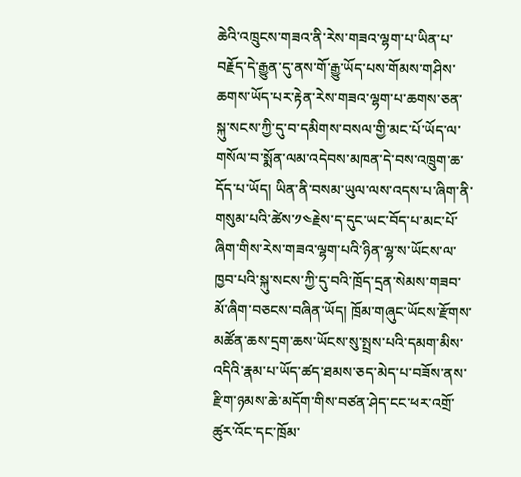ཆེའི་འཁྲུངས་གཟའ་ནི་རེས་གཟའ་ལྷག་པ་ཡིན་པ་བརྗོད་དེ་རྒྱུན་དུ་ནས་གོ་རྒྱུ་ཡོད་པས་གོམས་གཤིས་ཆགས་ཡོད་པར་རྟེན་རེས་གཟའ་ལྷག་པ་ཆགས་ཅན་སྐུ་སངས་ཀྱི་དུ་བ་དམིགས་བསལ་གྱི་མང་པོ་ཡོད་ལ་གསོལ་བ་སྨོན་ལམ་འདེབས་མཁན་དེ་བས་འཁྲུག་ཆ་དོད་པ་ཡོད། ཡིན་ནི་བསམ་ཡུལ་ལས་འདས་པ་ཞིག་ནི་གསུམ་པའི་ཚེས་༡༤རྗེས་ད་དུང་ཡང་བོད་པ་མང་པོ་ཞིག་གིས་རེས་གཟའ་ལྷག་པའི་ཉིན་ལྷ་ས་ཡོངས་ལ་ཁྱབ་པའི་སྐུ་སངས་ཀྱི་དུ་བའི་ཁྲོད་དྲན་སེམས་གཟབ་མོ་ཞིག་བཅངས་བཞིན་ཡོད། ཁྲོམ་གཞུང་ཡོངས་རྫོགས་མཚོན་ཆས་དྲག་ཆས་ཡོངས་སུ་སྤྲས་པའི་དམག་མིས་འདིའི་རྣམ་པ་ཡོད་ཚད་ཐམས་ཅད་མེད་པ་བཟོས་ནས་རྫིག་ཉམས་ཆེ་མདོག་གིས་བཙན་ཤེད་ངང་ཕར་འགྲོ་ཚུར་འོང་དང་ཁྲོམ་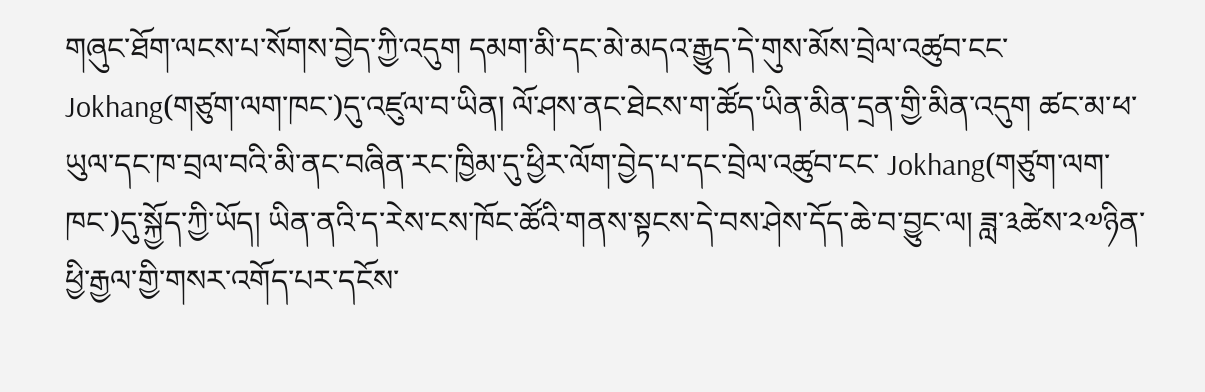གཞུང་ཐོག་ལངས་པ་སོགས་བྱེད་ཀྱི་འདུག དམག་མི་དང་མེ་མདའ་རྒྱུད་དེ་གུས་མོས་བྲེལ་འཚུབ་ངང་ Jokhang(གཙུག་ལག་ཁང་)དུ་འཛུལ་བ་ཡིན། ལོ་ཤས་ནང་ཐེངས་ག་ཚོད་ཡིན་མིན་དྲན་གྱི་མིན་འདུག ཚང་མ་ཕ་ཡུལ་དང་ཁ་བྲལ་བའི་མི་ནང་བཞིན་རང་ཁྱིམ་དུ་ཕྱིར་ལོག་བྱེད་པ་དང་བྲེལ་འཚུབ་ངང་ Jokhang(གཙུག་ལག་ཁང་)དུ་སྐྱོད་ཀྱི་ཡོད། ཡིན་ནའི་ད་རེས་ངས་ཁོང་ཚོའི་གནས་སྟངས་དེ་བས་ཤེས་དོད་ཆེ་བ་བྱུང་ལ། ཟླ་༣ཚེས་༢༧ཉིན་ཕྱི་རྒྱལ་གྱི་གསར་འགོད་པར་དངོས་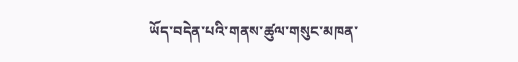ཡོད་བདེན་པའི་གནས་ཚུལ་གསུང་མཁན་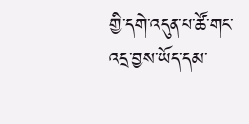གྱི་དགེ་འདུན་པ་ཚོ་གང་འདྲ་བྱས་ཡོད་དམ་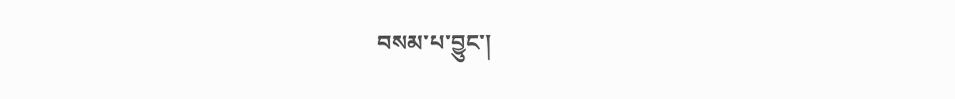བསམ་པ་བྱུང་།